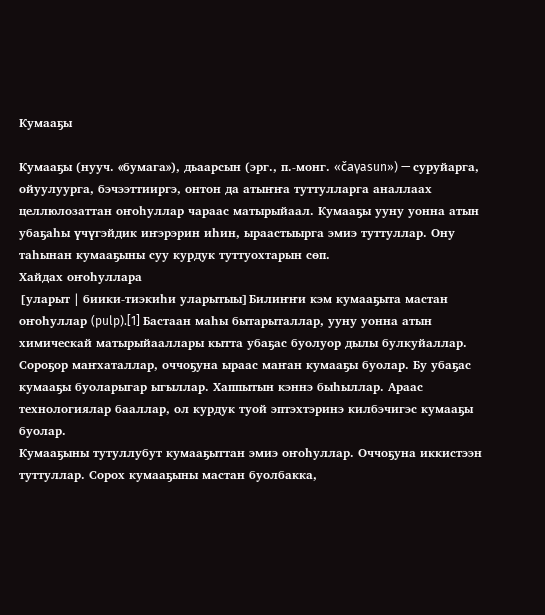Кумааҕы

Кумааҕы (нууч. «бумага»), дьаарсын (эрг., п.-монг. «čaγasun») — суруйарга, ойуулуурга, бэчээттииргэ, онтон да атыҥҥа туттулларга аналлаах целлюлозаттан оҥоһуллар чараас матырыйаал. Кумааҕы ууну уонна атын убаҕаһы үчүгэйдик иҥэрэрин иһин, ыраастыырга эмиэ туттуллар. Ону таһынан кумааҕыны суу курдук туттуохтарын сөп.
Хайдах оҥоһуллара
[уларыт | биики-тиэкиһи уларытыы]Билиҥҥи кэм кумааҕыта мастан оҥоһуллар (pulp).[1] Бастаан маһы бытарыталлар, ууну уонна атын химическай матырыйааллары кытта убаҕас буолуор дылы булкуйаллар. Сороҕор маҥхаталлар, оччоҕуна ыраас маҥан кумааҕы буолар. Бу убаҕас кумааҕы буоларыгар ыгыллар. Хаппытын кэннэ быһыллар. Араас технологиялар бааллар, ол курдук туой эптэхтэринэ килбэчигэс кумааҕы буолар.
Кумааҕыны тутуллубут кумааҕыттан эмиэ оҥоһуллар. Оччоҕуна иккистээн туттуллар. Сорох кумааҕыны мастан буолбакка,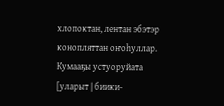хлопоктан, лентан эбэтэр конопляттан оҥоһуллар.
Кумааҕы устуоруйата
[уларыт | биики-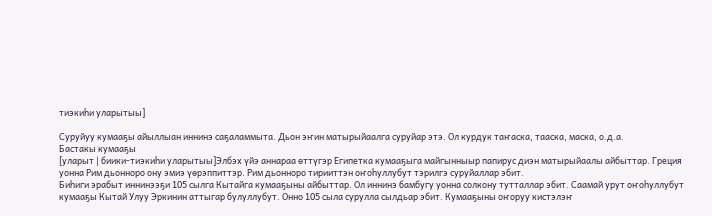тиэкиһи уларытыы]

Суруйуу кумааҕы айыллыан иннинэ саҕаламмыта. Дьон эҥин матырыйаалга суруйар этэ. Ол курдук таҥаска, тааска, маска, о.д.а.
Бастакы кумааҕы
[уларыт | биики-тиэкиһи уларытыы]Элбэх үйэ аннараа өттүгэр Египетка кумааҕыга майгынныыр папирус диэн матырыйаалы айбыттар. Греция уонна Рим дьонноро ону эмиэ үөрэппиттэр. Рим дьонноро тирииттэн оҥоһуллубут тэрилгэ суруйаллар эбит.
Биһиги эрабыт иннинээҕи 105 сылга Кытайга кумааҕыны айбыттар. Ол иннинэ бамбугу уонна солкону тутталлар эбит. Саамай урут оҥоһуллубут кумааҕы Кытай Улуу Эркинин аттыгар булуллубут. Онно 105 сыла сурулла сылдьар эбит. Кумааҕыны оҥоруу кистэлэҥ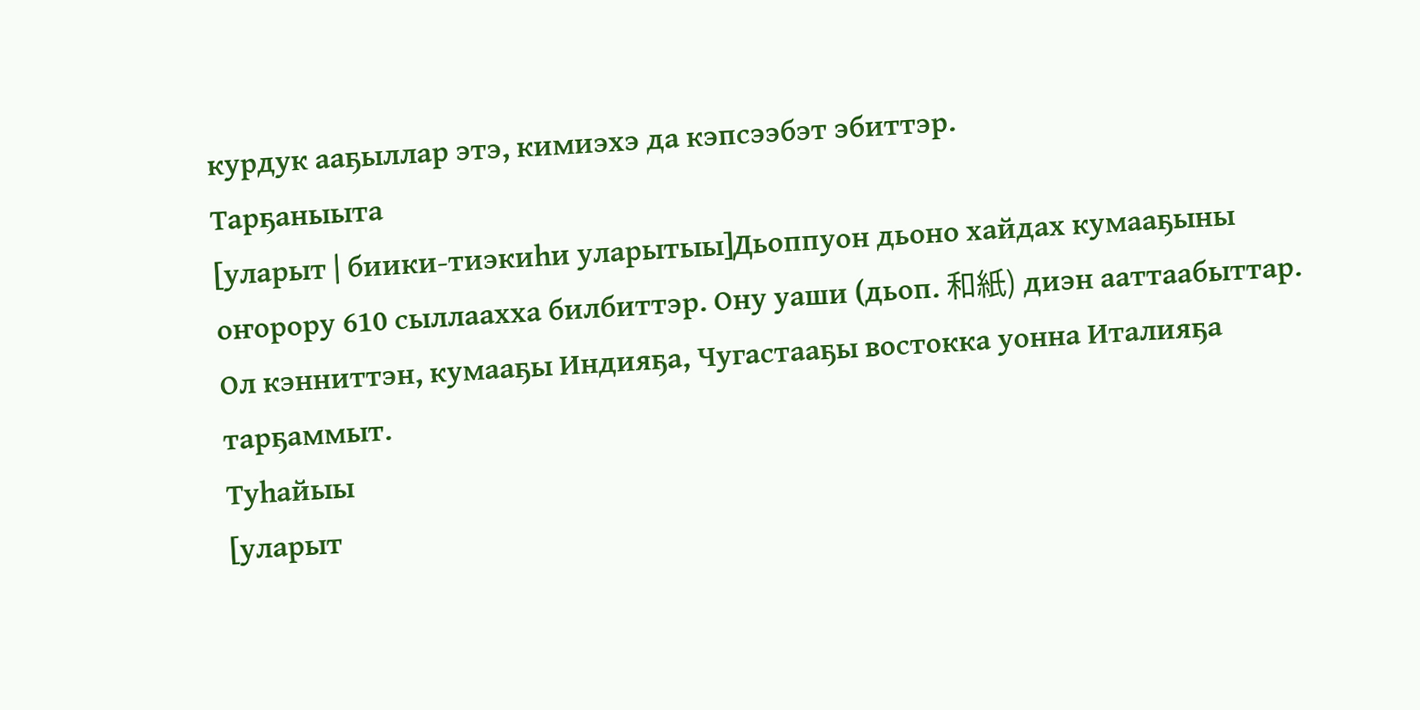курдук ааҕыллар этэ, кимиэхэ да кэпсээбэт эбиттэр.
Тарҕаныыта
[уларыт | биики-тиэкиһи уларытыы]Дьоппуон дьоно хайдах кумааҕыны оҥорору 610 сыллаахха билбиттэр. Ону уаши (дьоп. 和紙) диэн ааттаабыттар. Ол кэнниттэн, кумааҕы Индияҕа, Чугастааҕы востокка уонна Италияҕа тарҕаммыт.
Туһайыы
[уларыт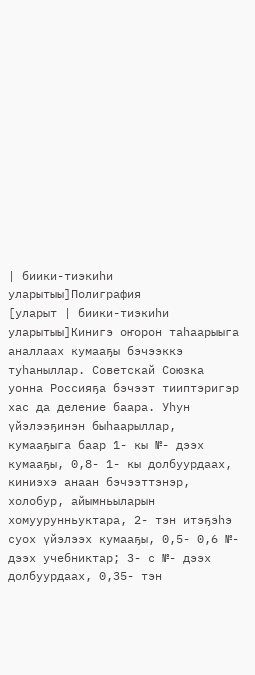| биики-тиэкиһи уларытыы]Полиграфия
[уларыт | биики-тиэкиһи уларытыы]Кинигэ оҥорон таһаарыыга аналлаах кумааҕы бэчээккэ туһаныллар. Советскай Союзка уонна Россияҕа бэчээт тииптэригэр хас да деление баара. Уһун үйэлээҕинэн быһаарыллар, кумааҕыга баар 1- кы №- дээх кумааҕы, 0,8- 1- кы долбуурдаах, киниэхэ анаан бэчээттэнэр, холобур, айымньыларын хомуурунньуктара, 2- тэн итэҕэһэ суох үйэлээх кумааҕы, 0,5- 0,6 №- дээх учебниктар; 3- с №- дээх долбуурдаах, 0,35- тэн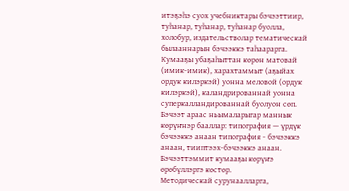итэҕэһэ суох учебниктары бэчээттиир, туһанар, туһанар, туһанар буолла, холобур, издательстволар тематическай былааннарын бэчээккэ таһаарарга. Кумааҕы убаҕаһыттан көрөн матовай (имик-имик), харахтаммыт (аҕыйах ордук килэркэй) уонна меловой (ордук килэркэй), каландрированнай уонна суперкалландированнай буолуон сөп. Бэчээт араас ньымаларыгар маннык көрүҥнэр бааллар: типография — үрдүк бэчээккэ анаан типография - бэчээккэ анаан, тииптээх-бэчээккэ анаан. Бэчээттэммит кумааҕы көрүҥэ өрөбүллэргэ көстөр.
Методическай сурунаалларга,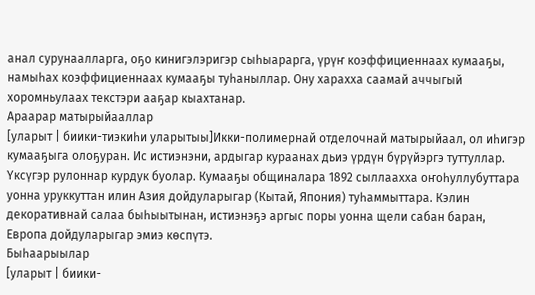анал сурунаалларга, оҕо кинигэлэригэр сыһыарарга, үрүҥ коэффициеннаах кумааҕы, намыһах коэффициеннаах кумааҕы туһаныллар. Ону харахха саамай аччыгый хоромньулаах текстэри ааҕар кыахтанар.
Араарар матырыйааллар
[уларыт | биики-тиэкиһи уларытыы]Икки-полимернай отделочнай матырыйаал, ол иһигэр кумааҕыга олоҕуран. Ис истиэнэни, ардыгар кураанах дьиэ үрдүн бүрүйэргэ туттуллар. Үксүгэр рулоннар курдук буолар. Кумааҕы общиналара 1892 сыллаахха оҥоһуллубуттара уонна уруккуттан илин Азия дойдуларыгар (Кытай, Япония) туһаммыттара. Кэлин декоративнай салаа быһыытынан, истиэнэҕэ аргыс поры уонна щели сабан баран, Европа дойдуларыгар эмиэ көспүтэ.
Быһаарыылар
[уларыт | биики-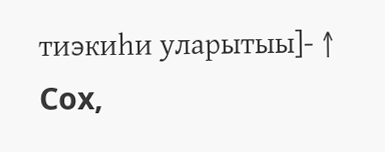тиэкиһи уларытыы]- ↑ Cox,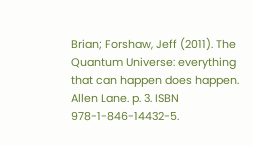Brian; Forshaw, Jeff (2011). The Quantum Universe: everything that can happen does happen. Allen Lane. p. 3. ISBN 978-1-846-14432-5.